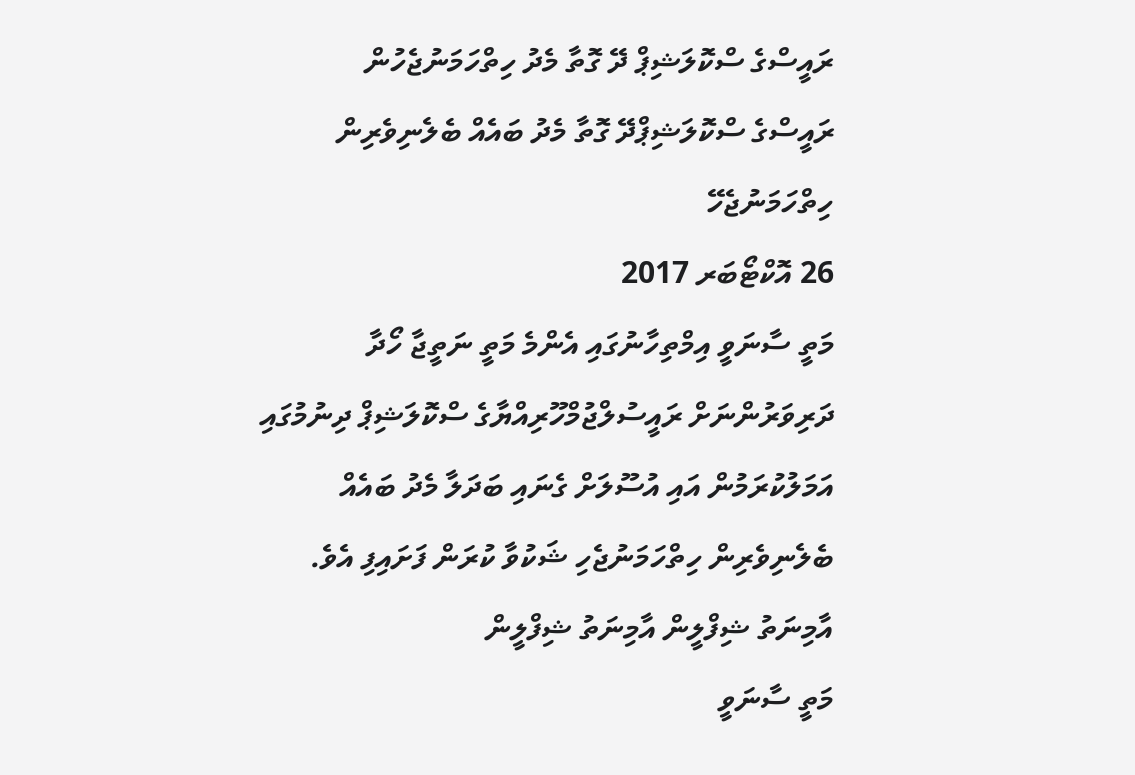ރައީސްގެ ސްކޮލަޝިޕް ދޭ ގޮތާ މެދު ހިތްހަމަނުޖެހުން
ރައީސްގެ ސްކޮލަޝިޕްދޭ ގޮތާ މެދު ބައެއް ބެލެނިވެރިން ހިތްހަމަނުޖެހޭ
26 އޮކްޓޯބަރ 2017
މަތީ ސާނަވީ އިމްތިހާނުގައި އެންމެ މަތީ ނަތީޖާ ހޯދާ ދަރިވަރުންނަށް ރައީސުލްޖުމްހޫރިއްޔާގެ ސްކޮލަޝިޕް ދިނުމުގައި އަމަލުކުރަމުން އައި އުސޫލަށް ގެނައި ބަދަލާ މެދު ބައެއް ބެލެނިވެރިން ހިތްހަމަނުޖެހި ޝަކުވާ ކުރަން ފަށައިފި އެވެ.
އާމިނަތު ޝިފްލީން އާމިނަތު ޝިފްލީން
މަތީ ސާނަވީ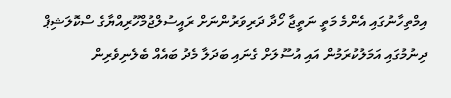އިމްތިހާނުގައި އެންމެ މަތީ ނަތީޖާ ހޯދާ ދަރިވަރުންނަށް ރައީސުލްޖުމްހޫރިއްޔާގެ ސްކޮލަޝިޕް ދިނުމުގައި އަމަލުކުރަމުން އައި އުސޫލަށް ގެނައި ބަދަލާ މެދު ބައެއް ބެލެނިވެރިން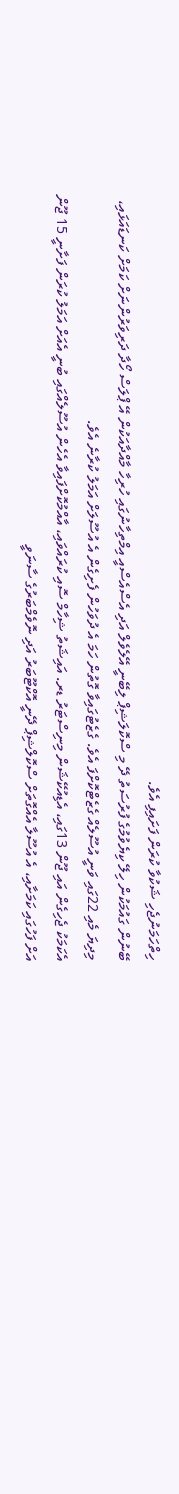ހިތްހަމަނުޖެހި ޝަކުވާ ކުރަން ފަށައިފި އެވެ.
ބޭނުން ގައުމަކުން ހިލޭ ކިޔެވުމުގެ ފުރުސަތު ދޭ މި ސްކޮލަޝިޕް ލިބޭނީ އޭލެވެލް އަދި އެސްއެސްއީ އިމްތިހާނުގައި ހުރިހާ މާއްދާއަކުން އޭ ޕްލަސް ހޯދާ ދަރިވަރުންނަށް ކަމަށް ކަނޑައަޅައި، މިދިޔަ މެއި 22ގައި ވަނީ އުސޫލެއް ގެޒެޓްކޮށްފަ އެވެ. ގެޒެޓުގައިވާ ގޮތުން ހަމަ އެ ދުވަހުން ފެށިގެން އެ އުސޫލަށް އަމަލު ކުރާނެ އެވެ.
އެކަމަކު ޖެހިގެން އައި ޖޫން 13ގައި، އެޑިއުކޭޝަން މިނިސްޓަރު ޑރ. އައިޝަތު ޝިހާމް ސޮއި ކުރައްވައި، އާއްމުކޮށްފައިވާ އެހެން އުސޫލެއްގައި ބުނީ އެއަށް އަމަލު ކުރަން ފަށާނީ 15 ޖޫން އަށް ފަހުގައި ކަމަށާއި، އެ އުސޫލާ އެއްގޮތަށް ސްކޮލްޝިޕް ދޭނީ އޮކްޓޫބަރު އަދި ނޮވެމްބަރުގެ ސާނަވީ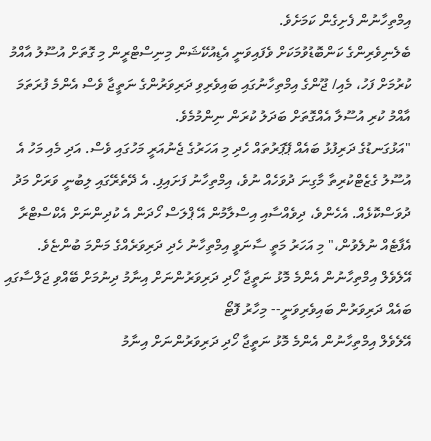އިމްތިހާނުން ފެށިގެން ކަމަށެވެ.
ބެލެނިވެރިންގެ ކަންބޮޑުވުމަކަށް ވެފައިވަނީ އެޑިއުކޭޝަން މިނިސްޓްރީން މި ގޮތަށް އުސޫލު އާއްމު ކުރުމަށް ފަހު، މެއި/ ޖޫންގެ އިމްތިހާނުގައި ބައިވެރިވި ދަރިވަރުންގެ ނަތީޖާ ވެސް އެންމެ ފުރަތަމަ އާއްމު ކުރި އުސޫލާ އެއްގޮތަށް ބަދަލު ކުރަން ނިންމުމެވެ.
"އަޅުގަނޑުގެ ދަރިފުޅު ބައެއް ޕޭޕަރުތައް ހެދި މި އަހަރުގެ ޖެނުއަރީ މަހުގައި ވެސް. އަދި މެއި މަހު އެ އުސޫލު ގެޒެޓްކުރިތާ މާގިނަ ދުވަހެއް ނުވެ، އިމްތިހާނު ފަށައިފި. އެ ދޭތެރޭގައި ލިބުނީ ވަރަށް މަދު ދުވަސްކޮޅެއް. އެހެންވެ، ދިވެއްސާއި އިސްލާމުން އޭ ޕްލަސް ހޯދަން އެ ކުދިންނަށް އެކްސްޓްރާ އެފާޓެއް ނުލެވުން،" މި އަހަރު މަތީ ސާނަވީ އިމްތިހާނު ހެދި ދަރިވަރެއްގެ މަންމަ ބުންޏެވެ.
އޭލެވެލް އިމްތިހާނުން އެންމެ މޮޅު ނަތީޖާ ހޯދި ދަރިވަރުންނަށް އިނާމު ދިނުމަށް ބޭއްވި ޖަލްސާގައި ބައެއް ދަރިވަރުން ބައިވެރިވަނީ-- މިހާރު ފޮޓޯ
އޭލެވެލް އިމްތިހާނުން އެންމެ މޮޅު ނަތީޖާ ހޯދި ދަރިވަރުންނަށް އިނާމު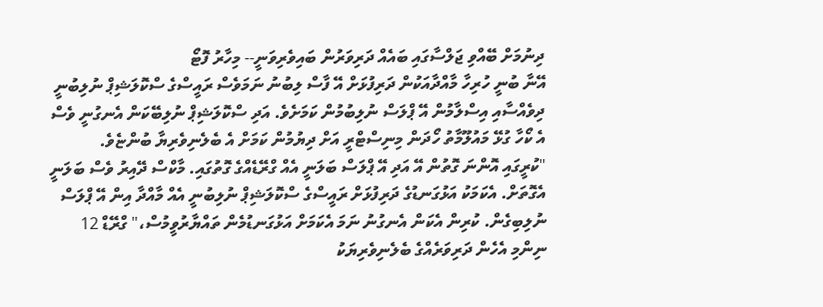ދިނުމަށް ބޭއްވި ޖަލްސާގައި ބައެއް ދަރިވަރުން ބައިވެރިވަނީ-- މިހާރު ފޮޓޯ
އޭނާ ބުނީ ހުރިހާ މާއްދާއަކުން ދަރިފުޅަށް އޭ ފާސް ލިބުނު ނަމަވެސް ރައީސްގެ ސްކޮލަޝިޕް ނުލިބުނީ ދިވެއްސާއި އިސްލާމުން އޭ ޕްލަސް ނުލިބުމުން ކަމަށެވެ. އަދި ސްކޮލަޝިޕް ނުލިބޭކަން އެނގުނީ ވެސް އެ ކޯހާ ގުޅޭ މައުލޫމާތު ހޯދަން މިނިސްޓްރީ އަށް ދިޔުމުން ކަމަށް އެ ބެލެނިވެރިޔާ ބުންޏެވެ.
"ކުރީގައި އޮންނަ ގޮތުން އޭ އަދި އޭ ޕްލަސް ބަލަނީ އެއް ގްރޭޑެއްގެ ގޮތުގައި. މާކްސް ދޭއިރު ވެސް ބަލަނީ އެގޮތަށް. އެކަމަކު އަޅުގަނޑުގެ ދަރިފުޅަށް ރައީސްގެ ސްކޮލަޝިޕް ނުލިބުނީ އެއް މާއްދާ އިން އޭ ޕްލަސް ނުލިބިގެން. ކުރިން އެކަން އެނގުނު ނަމަ އެކަމަށް އަޅުގަނޑުމެން ތައްޔާރުވީމުސް،" ގްރޭޑް 12 ނިންމި އެހެން ދަރިވަރެއްގެ ބެލެނިވެރިޔަކު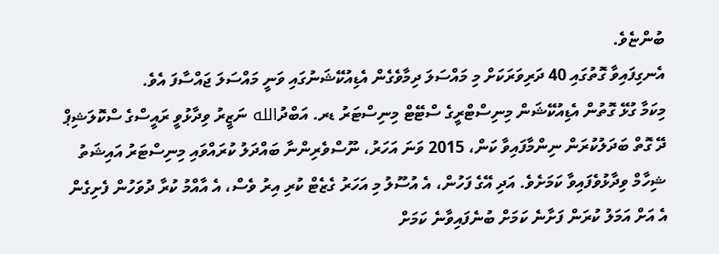ބުންޏެވެ.
އެނގިފައިވާ ގޮތުގައި 40 ދަރިވަރަކަށް މި މައްސަލަ ދިމާވެގެން އެޑިއުކޭޝަނުގައި ވަނީ މައްސަލަ ޖައްސާފަ އެވެ.
މިކަމާ ގުޅޭ ގޮތުން އެޑިއުކޭޝަން މިނިސްޓްރީގެ ސްޓޭޓް މިނިސްޓަރު ޑރ. އަބްދުالله ނަޒީރު ވިދާޅުވީ ރައީސްގެ ސްކޮލަޝިޕް ދޭ ގޮތް ބަދަލުކުރަން ނިންމާފައިވާ ކަން، 2015 ވަނަ އަހަރު، ނޫސްވެރިންނާ ބައްދަލު ކުރައްވައި މިނިސްޓަރު އައިޝަތު ޝިހާމް ވިދާޅުވެފައިވާ ކަމަށެވެ. އަދި އޭގެ ފަހުން، އެ އުސޫލު މި އަހަރު ގެޒެޓް ކުރި އިރު ވެސް، އެ އާއްމު ކުރާ ދުވަހުން ފެށިގެން އެ އަށް އަމަލު ކުރަން ފަށާނެ ކަމަށް ބުނެފައިވާނެ ކަމަށް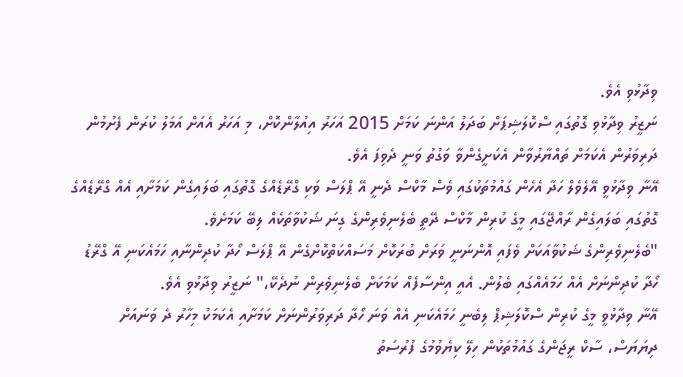ވިދާޅުވި އެވެ.
ނަޒީރު ވިދާޅުވި ގޮތުގައި ސްކޮލަޝިޕަށް ބަދަލު އަންނަ ކަމަށް 2015 އަހަރު އިއުލާންކޮށް، މި އަހަރު އެއަށް އަމަލު ކުރަން ފެށުމުން ދަރިވަރުން އެކަމަށް ތައްޔާރުވާން އެކަށީގެންވާ ވަގުތު ވަނީ ދެވިފަ އެވެ.
އޭނާ ވިދާޅުވީ އޭލެވެލް ހަދާ އެހެން ގައުމުތަކުގައި ވެސް މާކްސް ދެނީ އޭ ޕްލަސް ވަކި ގްރޭޑެއްގެ ގޮތުގައި ބަލައިގެން ކަމަށާއި އެއް ގްރޭޑެއްގެ ގޮތުގައި ބަލައިގެން ރާއްޖޭގައި މީގެ ކުރިން މާކްސް ދޭތީ ބެލެނިވެރިންގެ ގިނަ ޝަކުވާތަކެއް ލިބޭ ކަމަށެވެ.
"ބެލެނިވެރިންގެ ޝަކުވާއަކަށް ވެފައި އޮންނަނީ ވަރަށް ބުރަކޮށް މަސައްކަތްކޮށްގެން އޭ ޕްލަސް ހޯދާ ކުދިންނާއި ހަމައެކަނި އޭ ގްރޭޑު ހޯދާ ކުދިންނަށް އެއް ހަމައެއްގައި ބެލުން. އެއީ އިންސާފެއް ކަމަކަށް ބެލެނިވެރިން ނުދެކޭ،" ނަޒީރު ވިދާޅުވި އެވެ.
އޭނާ ވިދާޅުވީ މީގެ ކުރިން ސްކޮލަޝިޕް ލިބެނީ ހަމައެކަނި އެއް ވަނަ ހޯދާ ދަރިވަރުންނަށް ކަމަށާއި އެކަމަކު މިހާރު ދެ ވަނައަށް ދިޔަޔަސް، ސާކް ރީޖަންގެ ގައުމުތަކުން ހިލޭ ކިޔެވުމުގެ ފުރުސަތު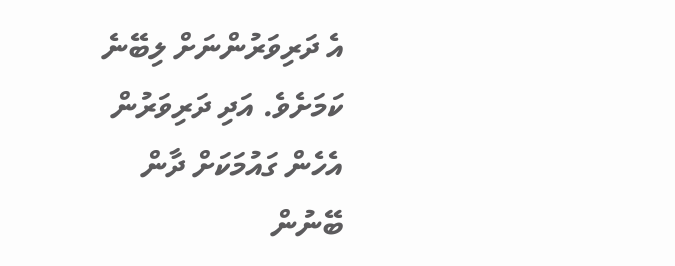އެ ދަރިވަރުންނަށް ލިބޭނެ ކަމަށެވެ. އަދި ދަރިވަރުން އެހެން ގައުމަކަށް ދާން ބޭނުން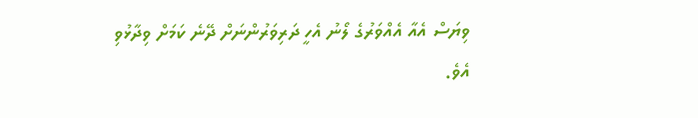ވިޔަސް އެއާ އެއްވަރުގެ ލޯނު އެހީ ދަރިވަރުންނަށް ދޭނެ ކަމަށް ވިދާޅުވި އެވެ.